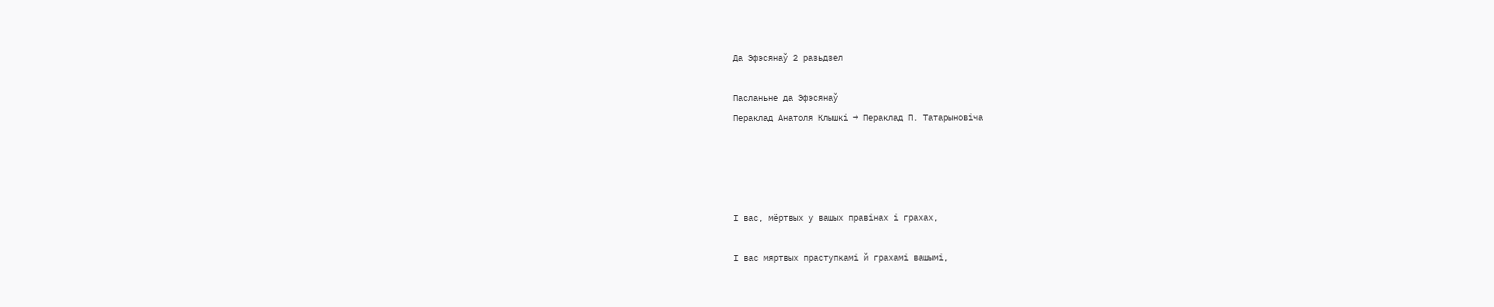Да Эфэсянаў 2 разьдзел

Пасланьне да Эфэсянаў
Пераклад Анатоля Клышкi → Пераклад П. Татарыновіча




І вас, мёртвых у вашых правінах і грахах,

І вас мяртвых праступкамі й грахамі вашымі,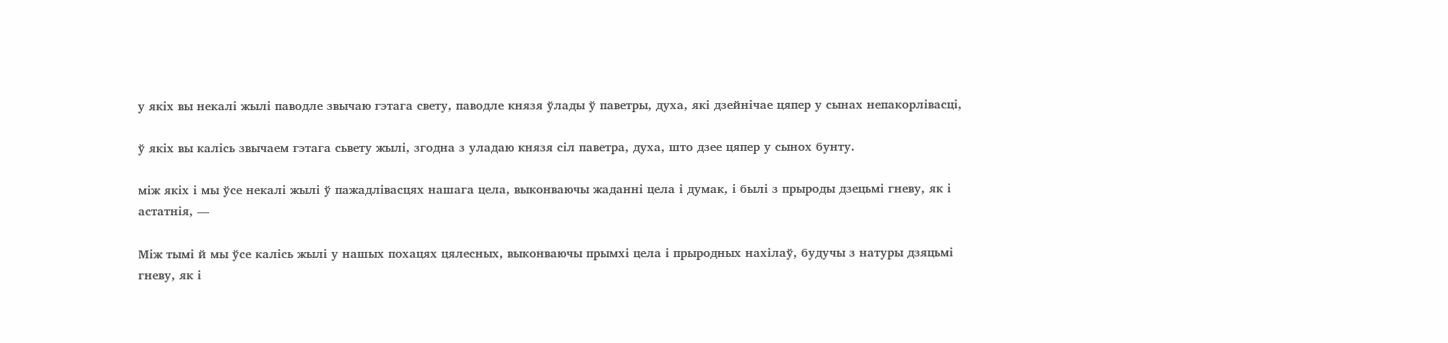у якіх вы некалі жылі паводле звычаю гэтага свету, паводле князя ўлады ў паветры, духа, які дзейнічае цяпер у сынах непакорлівасці,

ў якіх вы калісь звычаем гэтага сьвету жылі, згодна з уладаю князя сіл паветра, духа, што дзее цяпер у сынох бунту.

між якіх і мы ўсе некалі жылі ў пажадлівасцях нашага цела, выконваючы жаданні цела і думак, і былі з прыроды дзецьмі гневу, як і астатнія, —

Між тымі й мы ўсе калісь жылі у нашых похацях цялесных, выконваючы прымхі цела і прыродных нахілаў, будучы з натуры дзяцьмі гневу, як і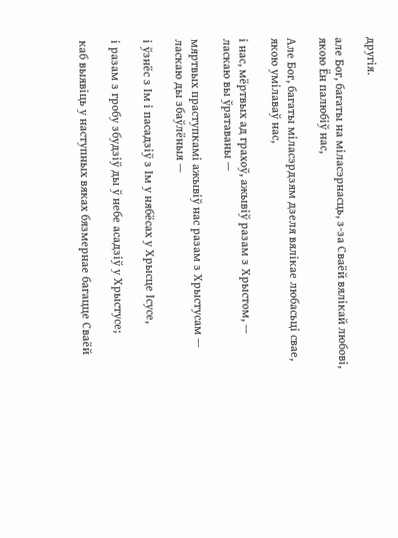другія.

але Бог, багаты на міласэрнасць, з-за Сваёй вялікай любові, якою Ён палюбіў нас,

Але Бог, багаты міласэрдзям дзеля вялікае любасьці свае, якою умілаваў нас,

і нас, мёртвых ад грахоў, ажывіў разам з Хрыстом, — ласкаю вы ўратаваны —

мяртвых праступкамі ажывіў нас разам з Хрыстусам — ласкаю ды збаўлёныя —

і ўзнёс з Ім і пасадзіў з Ім у нябёсах у Хрысце Ісусе,

і разам з гробу збудзіў ды ў небе асадзіў у Хрыстусе;

каб выявіць у наступных вяках бязмернае багацце Сваёй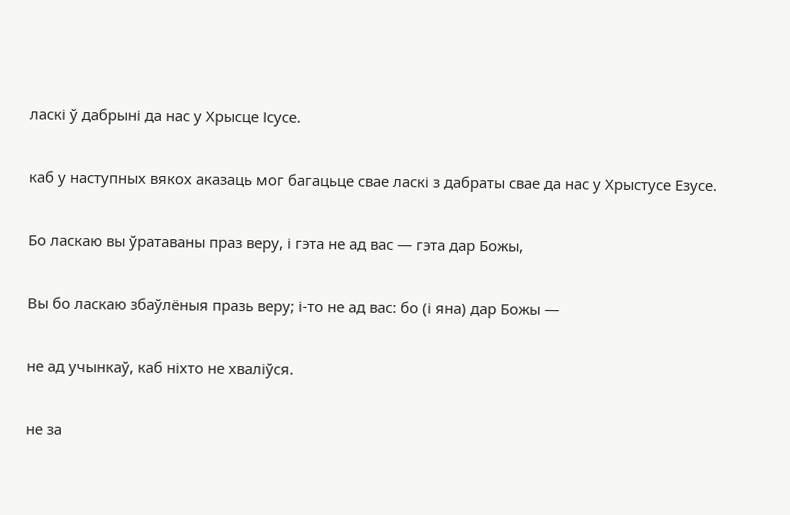ласкі ў дабрыні да нас у Хрысце Ісусе.

каб у наступных вякох аказаць мог багацьце свае ласкі з дабраты свае да нас у Хрыстусе Езусе.

Бо ласкаю вы ўратаваны праз веру, і гэта не ад вас — гэта дар Божы,

Вы бо ласкаю збаўлёныя празь веру; і-то не ад вас: бо (і яна) дар Божы —

не ад учынкаў, каб ніхто не хваліўся.

не за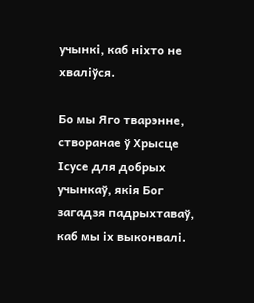учынкі, каб ніхто не хваліўся.

Бо мы Яго тварэнне, створанае ў Хрысце Ісусе для добрых учынкаў, якія Бог загадзя падрыхтаваў, каб мы іх выконвалі.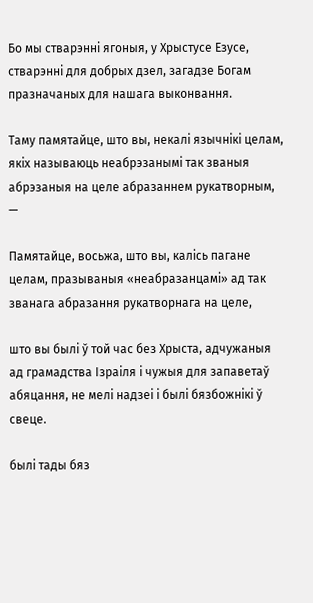Бо мы стварэнні ягоныя, у Хрыстусе Езусе, стварэнні для добрых дзел, загадзе Богам празначаных для нашага выконвання.

Таму памятайце, што вы, некалі язычнікі целам, якіх называюць неабрэзанымі так званыя абрэзаныя на целе абразаннем рукатворным, —

Памятайце, восьжа, што вы, калісь пагане целам, празываныя «неабразанцамі» ад так званага абразання рукатворнага на целе,

што вы былі ў той час без Хрыста, адчужаныя ад грамадства Ізраіля і чужыя для запаветаў абяцання, не мелі надзеі і былі бязбожнікі ў свеце.

былі тады бяз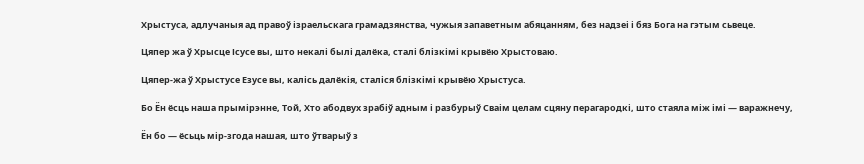Хрыстуса, адлучаныя ад правоў ізраельскага грамадзянства, чужыя запаветным абяцанням, без надзеі і бяз Бога на гэтым сьвеце.

Цяпер жа ў Хрысце Ісусе вы, што некалі былі далёка, сталі блізкімі крывёю Хрыстоваю.

Цяпер-жа ў Хрыстусе Езусе вы, калісь далёкія, сталіся блізкімі крывёю Хрыстуса.

Бо Ён ёсць наша прымірэнне, Той, Хто абодвух зрабіў адным і разбурыў Сваім целам сцяну перагародкі, што стаяла між імі — варажнечу,

Ён бо — ёсьць мір-згода нашая, што ўтварыў з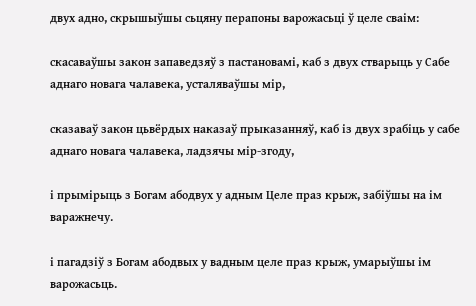двух адно, скрышыўшы сьцяну перапоны варожасьці ў целе сваім:

скасаваўшы закон запаведзяў з пастановамі, каб з двух стварыць у Сабе аднаго новага чалавека, усталяваўшы мір,

сказаваў закон цьвёрдых наказаў прыказанняў, каб із двух зрабіць у сабе аднаго новага чалавека, ладзячы мір-згоду,

і прымірыць з Богам абодвух у адным Целе праз крыж, забіўшы на ім варажнечу.

і пагадзіў з Богам абодвых у вадным целе праз крыж, умарыўшы ім варожасьць.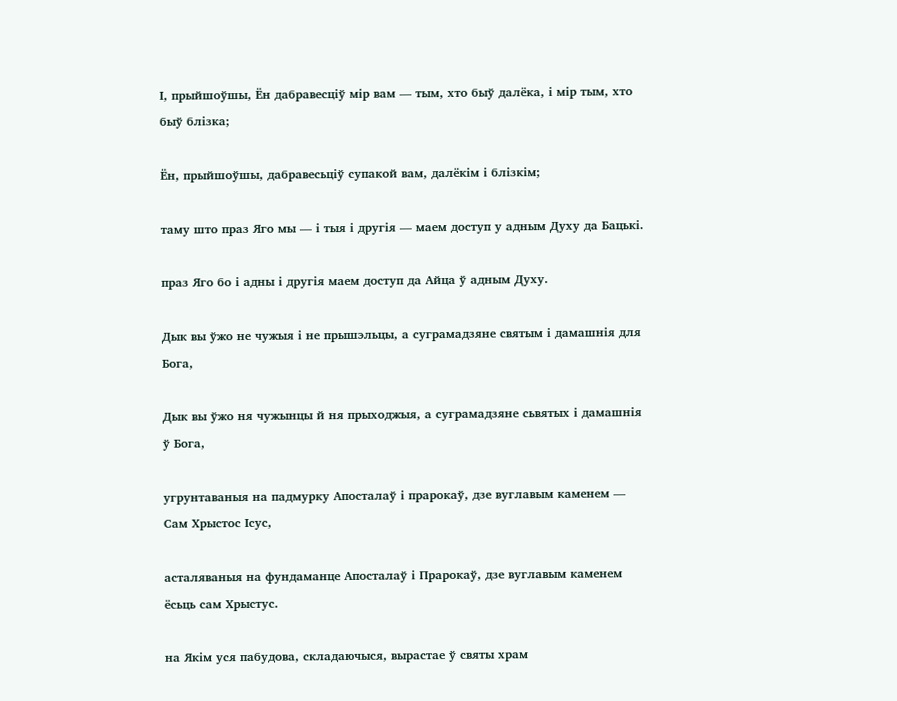І, прыйшоўшы, Ён дабравесціў мір вам — тым, хто быў далёка, і мір тым, хто быў блізка;

Ён, прыйшоўшы, дабравесьціў супакой вам, далёкім і блізкім;

таму што праз Яго мы — і тыя і другія — маем доступ у адным Духу да Бацькі.

праз Яго бо і адны і другія маем доступ да Айца ў адным Духу.

Дык вы ўжо не чужыя і не прышэльцы, а суграмадзяне святым і дамашнія для Бога,

Дык вы ўжо ня чужынцы й ня прыходжыя, а суграмадзяне сьвятых і дамашнія ў Бога,

угрунтаваныя на падмурку Апосталаў і прарокаў, дзе вуглавым каменем — Сам Хрыстос Ісус,

асталяваныя на фундаманце Апосталаў і Прарокаў, дзе вуглавым каменем ёсьць сам Хрыстус.

на Якім уся пабудова, складаючыся, вырастае ў святы храм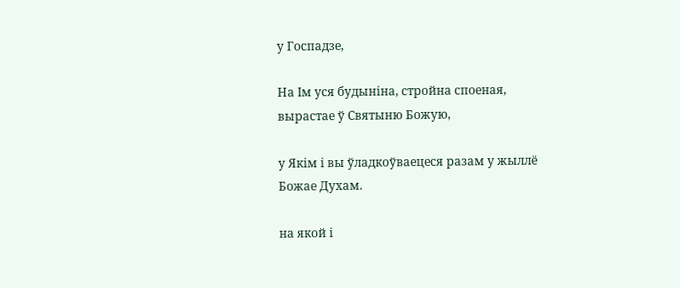у Госпадзе,

На Ім уся будыніна, стройна споеная, вырастае ў Святыню Божую,

у Якім і вы ўладкоўваецеся разам у жыллё Божае Духам.

на якой і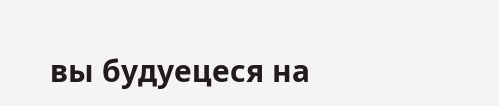вы будуецеся на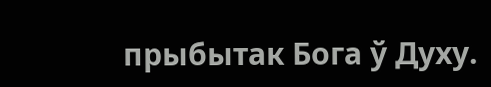прыбытак Бога ў Духу.